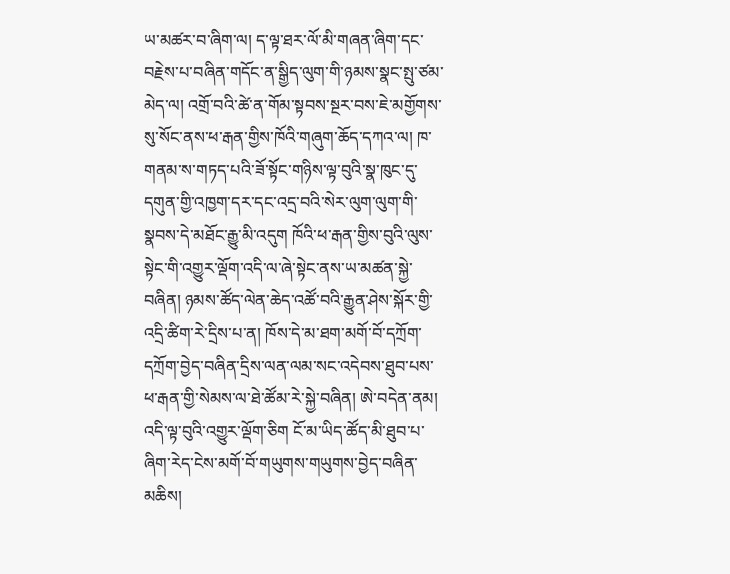ཡ་མཚར་བ་ཞིག་ལ། ད་ལྟ་ཐར་ལོ་མི་གཞན་ཞིག་དང་བརྗེས་པ་བཞིན་གདོང་ན་སྒྱིད་ལུག་གི་ཉམས་སྣང་སྤུ་ཙམ་མེད་ལ། འགྲོ་བའི་ཚེ་ན་གོམ་སྟབས་སྔར་བས་ཇེ་མགྱོགས་སུ་སོང་ནས་ཕ་རྒན་གྱིས་ཁོའི་གཞུག་ཆོད་དཀའ་ལ། ཁ་གནམ་ས་གཏད་པའི་ཟོ་སྟོང་གཉིས་ལྟ་བུའི་སྣ་ཁུང་དུ་དགུན་གྱི་འཁྱག་དར་དང་འདྲ་བའི་སེར་ལུག་ལུག་གི་སྣབས་དེ་མཐོང་རྒྱུ་མི་འདུག ཁོའི་ཕ་རྒན་གྱིས་བུའི་ལུས་སྟེང་གི་འགྱུར་ལྡོག་འདི་ལ་ཞེ་སྟེང་ནས་ཡ་མཚན་སྐྱེ་བཞིན། ཉམས་ཚོད་ལེན་ཆེད་འཚོ་བའི་རྒྱུན་ཤེས་སྐོར་གྱི་འདྲི་ཚིག་རེ་དྲིས་པ་ན། ཁོས་དེ་མ་ཐག་མགོ་བོ་དཀྲོག་དཀྲོག་བྱེད་བཞིན་དྲིས་ལན་ལམ་སང་འདེབས་ཐུབ་པས་ཕ་རྒན་གྱི་སེམས་ལ་ཐེ་ཚོམ་རེ་སྐྱེ་བཞིན། ཨེ་བདེན་ནམ། འདི་ལྟ་བུའི་འགྱུར་ལྡོག་ཅིག ངོ་མ་ཡིད་ཚོད་མི་ཐུབ་པ་ཞིག་རེད་ངེས་མགོ་བོ་གཡུགས་གཡུགས་བྱེད་བཞིན་མཆིས།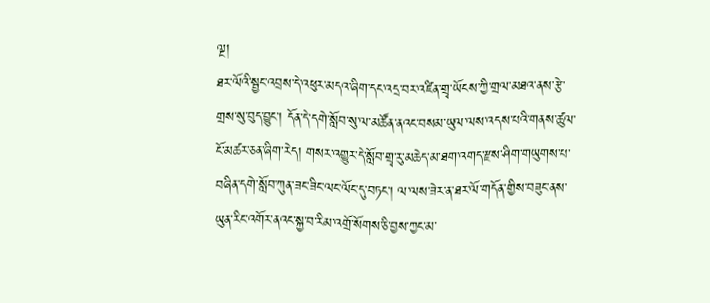ལྔ།
ཐར་ལོའི་སྦྱང་འབྲས་དེ་འཕུར་མདའ་ཞིག་དང་འདྲ་བར་འཛིན་གྲྭ་ཡོངས་ཀྱི་གྲལ་མཐའ་ནས་རྩེ་གྲས་སུ་བུད་བྱུང་། དོན་དེ་དགེ་སློབ་སུ་ལ་མཚོན་ནའང་བསམ་ཡུལ་ལས་འདས་པའི་གནས་ཚུལ་ངོ་མཚར་ཅན་ཞིག་རེད། གསར་འགྱུར་དེ་སློབ་གྲྭ་རུ་མཆེད་མ་ཐག་འགད་རྫས་ཤིག་གཡུགས་པ་བཞིན་དགེ་སློབ་ཀུན་ཟང་ཟིང་ལང་ལོང་དུ་བཏང་། ལ་ལས་ཟེར་ན་ཐར་ལོ་གདོན་གྱིས་བཟུང་ནས་ཡུན་རིང་འགོར་ནའང་སྐྱ་བ་རིམ་འགྲོ་སོགས་ཅི་བྱས་ཀྱང་མ་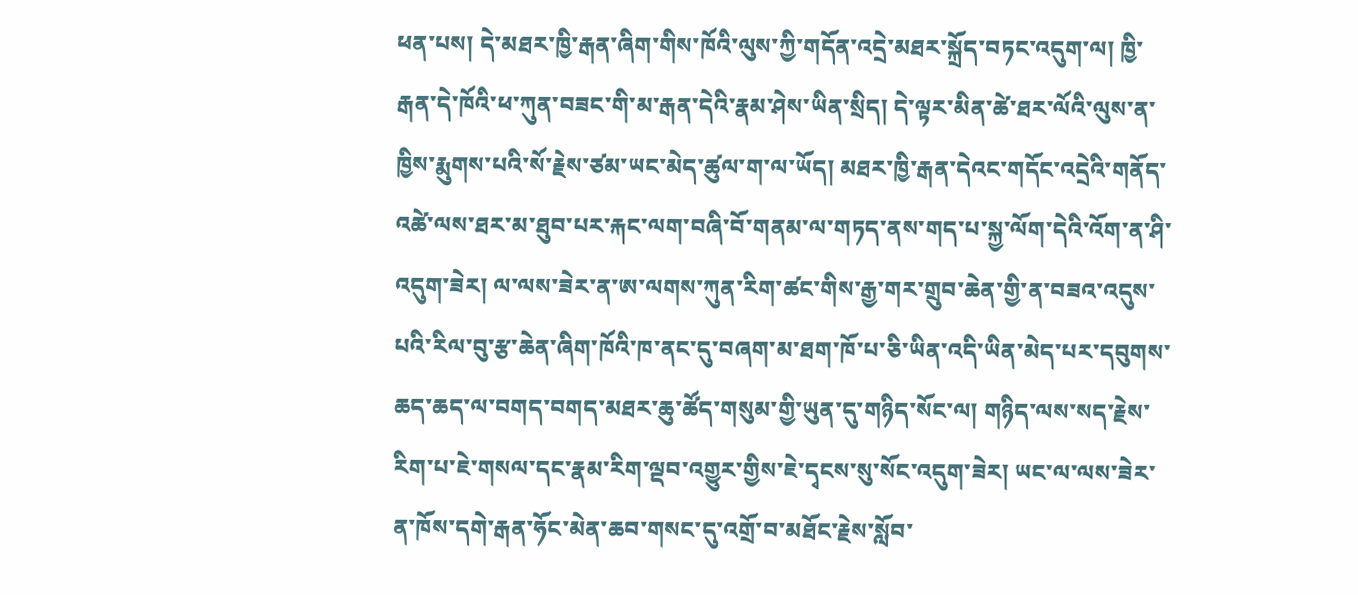ཕན་པས། དེ་མཐར་ཁྱི་རྒན་ཞིག་གིས་ཁོའི་ལུས་ཀྱི་གདོན་འདྲེ་མཐར་སྐྲོད་བཏང་འདུག་ལ། ཁྱི་རྒན་དེ་ཁོའི་ཕ་ཀུན་བཟང་གི་མ་རྒན་དེའི་རྣམ་ཤེས་ཡིན་སྲིད། དེ་ལྟར་མིན་ཚེ་ཐར་ལོའི་ལུས་ན་ཁྱིས་རྨུགས་པའི་སོ་རྗེས་ཙམ་ཡང་མེད་ཚུལ་ག་ལ་ཡོད། མཐར་ཁྱི་རྒན་དེའང་གདོང་འདྲེའི་གནོད་འཚེ་ལས་ཐར་མ་ཐུབ་པར་རྐང་ལག་བཞི་བོ་གནམ་ལ་གཏད་ནས་གད་པ་སྐྱ་ལོག་དེའི་འོག་ན་ཤི་འདུག་ཟེར། ལ་ལས་ཟེར་ན་ཨ་ལགས་ཀུན་རིག་ཚང་གིས་རྒྱ་གར་གྲུབ་ཆེན་གྱི་ན་བཟའ་འདུས་པའི་རིལ་བུ་རྩ་ཆེན་ཞིག་ཁོའི་ཁ་ནང་དུ་བཞག་མ་ཐག་ཁོ་པ་ཅི་ཡིན་འདི་ཡིན་མེད་པར་དབུགས་ཆད་ཆད་ལ་བགད་བགད་མཐར་ཆུ་ཚོད་གསུམ་གྱི་ཡུན་དུ་གཉིད་སོང་ལ། གཉིད་ལས་སད་རྗེས་རིག་པ་ཇེ་གསལ་དང་རྣམ་རིག་ལྡབ་འགྱུར་གྱིས་ཇེ་དྭངས་སུ་སོང་འདུག་ཟེར། ཡང་ལ་ལས་ཟེར་ན་ཁོས་དགེ་རྒན་ཧོང་མེན་ཆབ་གསང་དུ་འགྲོ་བ་མཐོང་རྗེས་སློབ་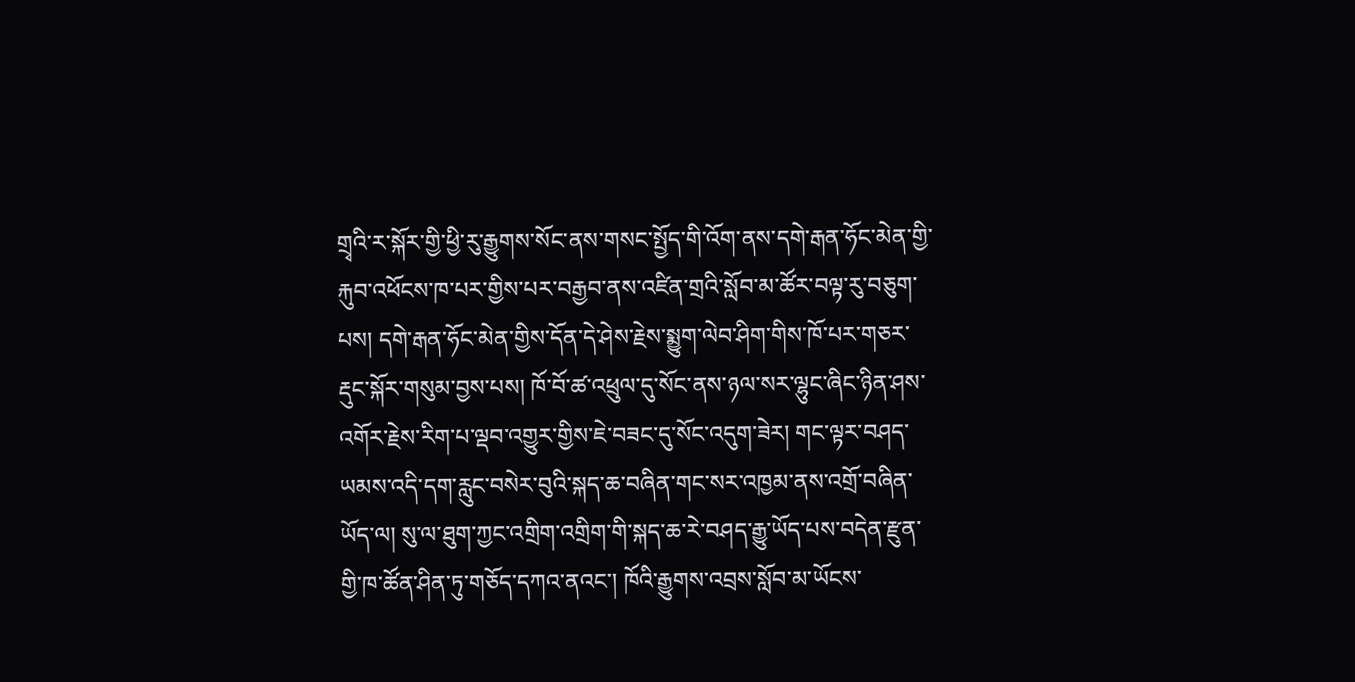གྲྭའི་ར་སྐོར་གྱི་ཕྱི་རུ་རྒྱུགས་སོང་ནས་གསང་སྤྱོད་གི་འོག་ནས་དགེ་རྒན་ཧོང་མེན་གྱི་རྐུབ་འཕོངས་ཁ་པར་གྱིས་པར་བརྒྱབ་ནས་འཛིན་གྲའི་སློབ་མ་ཚོར་བལྟ་རུ་བཅུག་པས། དགེ་རྒན་ཧོང་མེན་གྱིས་དོན་དེ་ཤེས་རྗེས་སྨྱུག་ལེབ་ཤིག་གིས་ཁོ་པར་གཅར་རྡུང་སྐོར་གསུམ་བྱས་པས། ཁོ་བོ་ཚ་འཕྲུལ་དུ་སོང་ནས་ཉལ་སར་ལྷུང་ཞིང་ཉིན་ཤས་འགོར་རྗེས་རིག་པ་ལྡབ་འགྱུར་གྱིས་ཇེ་བཟང་དུ་སོང་འདུག་ཟེར། གང་ལྟར་བཤད་ཡམས་འདི་དག་རླུང་བསེར་བུའི་སྐད་ཆ་བཞིན་གང་སར་འཁྱམ་ནས་འགྲོ་བཞིན་ཡོད་ལ། སུ་ལ་ཐུག་ཀྱང་འགྲིག་འགྲིག་གི་སྐད་ཆ་རེ་བཤད་རྒྱུ་ཡོད་པས་བདེན་རྫུན་གྱི་ཁ་ཚོན་ཤིན་ཏུ་གཅོད་དཀའ་ནའང་། ཁོའི་རྒྱུགས་འབྲས་སློབ་མ་ཡོངས་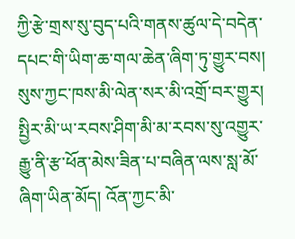ཀྱི་རྩེ་གྲས་སུ་བུད་པའི་གནས་ཚུལ་དེ་བདེན་དཔང་གི་ཡིག་ཆ་གལ་ཆེན་ཞིག་ཏུ་གྱུར་བས། སུས་ཀྱང་ཁས་མི་ལེན་སར་མི་འགྲོ་བར་གྱུར།
སྤྱིར་མི་ཡ་རབས་ཤིག་མི་མ་རབས་སུ་འགྱུར་རྒྱུ་ནི་རྩ་ཕོན་མེས་ཟིན་པ་བཞིན་ལས་སླ་མོ་ཞིག་ཡིན་མོད། འོན་ཀྱང་མི་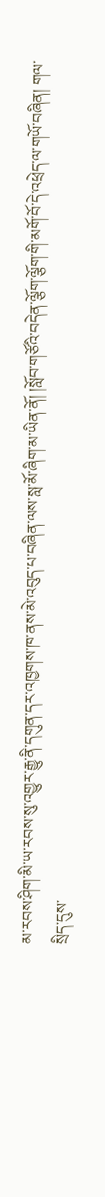མ་རབས་ཤིག་མི་ཡ་རབས་སུ་འགྱུར་རྒྱུ་ནི་དགུན་དར་འཁྱགས་ཁ་ནས་མེ་འབུད་པ་བཞིན་ལས་སླ་མོ་ཞིག་མ་ཡིན་ནོ། །སློབ་གཙོའི་བདེན་ལྕོག་ལྕོག་གི་མགོ་བོ་དེ་འཕྲེད་ལ་གཡོ་བཞིན། གལ་སྲིད་དུས་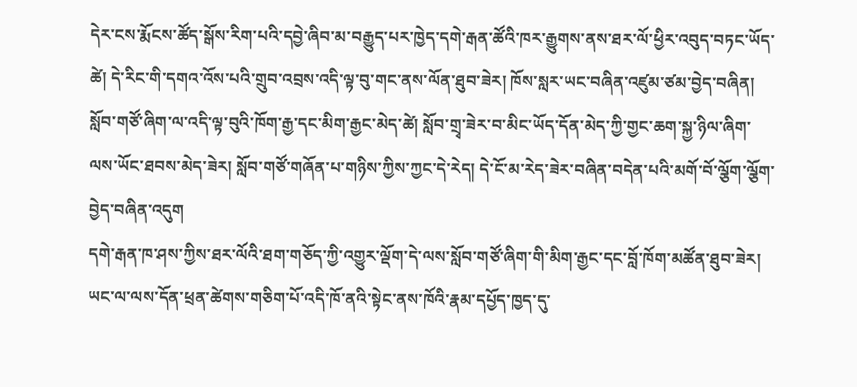དེར་ངས་རྨོངས་ཚོད་སྒོས་རིག་པའི་དབྱེ་ཞིབ་མ་བརྒྱུད་པར་ཁྱེད་དགེ་རྒན་ཚོའི་ཁར་རྒྱུགས་ནས་ཐར་ལོ་ཕྱིར་འབུད་བཏང་ཡོད་ཚེ། དེ་རིང་གི་དགའ་འོས་པའི་གྲུབ་འབྲས་འདི་ལྟ་བུ་གང་ནས་ལོན་ཐུབ་ཟེར། ཁོས་སླར་ཡང་བཞིན་འཛུམ་ཙམ་བྱེད་བཞིན། སློབ་གཙོ་ཞིག་ལ་འདི་ལྟ་བུའི་ཁོག་རྒྱ་དང་མིག་རྒྱང་མེད་ཚེ། སློབ་གྲྭ་ཟེར་བ་མིང་ཡོད་དོན་མེད་ཀྱི་གྱང་ཆག་སྐྱ་ཉིལ་ཞིག་ལས་ཡོང་ཐབས་མེད་ཟེར། སློབ་གཙོ་གཞོན་པ་གཉིས་ཀྱིས་ཀྱང་དེ་རེད། དེ་ངོ་མ་རེད་ཟེར་བཞིན་བདེན་པའི་མགོ་བོ་ལྕོག་ལྕོག་བྱེད་བཞིན་འདུག
དགེ་རྒན་ཁ་ཤས་ཀྱིས་ཐར་ལོའི་ཐག་གཅོད་ཀྱི་འགྱུར་ལྡོག་དེ་ལས་སློབ་གཙོ་ཞིག་གི་མིག་རྒྱང་དང་བློ་ཁོག་མཚོན་ཐུབ་ཟེར། ཡང་ལ་ལས་དོན་ཕྲན་ཚེགས་གཅིག་པོ་འདི་ཁོ་ནའི་སྟེང་ནས་ཁོའི་རྣམ་དཔྱོད་ཁྱད་དུ་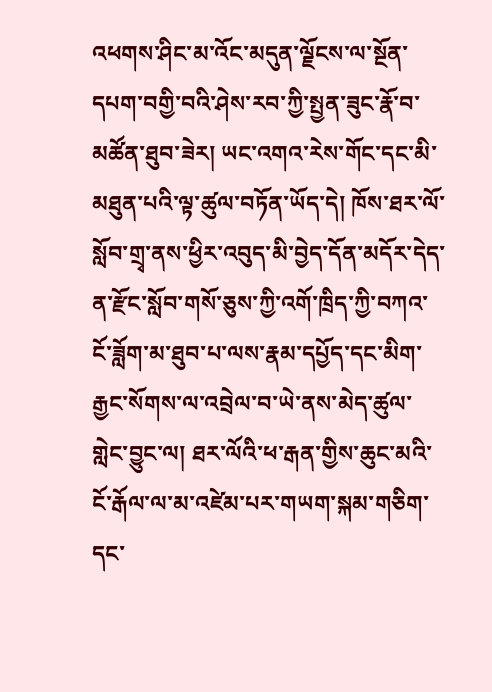འཕགས་ཤིང་མ་འོང་མདུན་ལྗོངས་ལ་སྔོན་དཔག་བགྱི་བའི་ཤེས་རབ་ཀྱི་སྤྱན་ཟུང་རྣོ་བ་མཚོན་ཐུབ་ཟེར། ཡང་འགའ་རེས་གོང་དང་མི་མཐུན་པའི་ལྟ་ཚུལ་བཏོན་ཡོད་དེ། ཁོས་ཐར་ལོ་སློབ་གྲྭ་ནས་ཕྱིར་འབུད་མི་བྱེད་དོན་མདོར་དེད་ན་རྫོང་སློབ་གསོ་ཅུས་ཀྱི་འགོ་ཁྲིད་ཀྱི་བཀའ་ངོ་ཟློག་མ་ཐུབ་པ་ལས་རྣམ་དཔྱོད་དང་མིག་རྒྱང་སོགས་ལ་འབྲེལ་བ་ཡེ་ནས་མེད་ཚུལ་གླེང་བྱུང་ལ། ཐར་ལོའི་ཕ་རྒན་གྱིས་ཆུང་མའི་ངོ་རྒོལ་ལ་མ་འཛེམ་པར་གཡག་སྐམ་གཅིག་དང་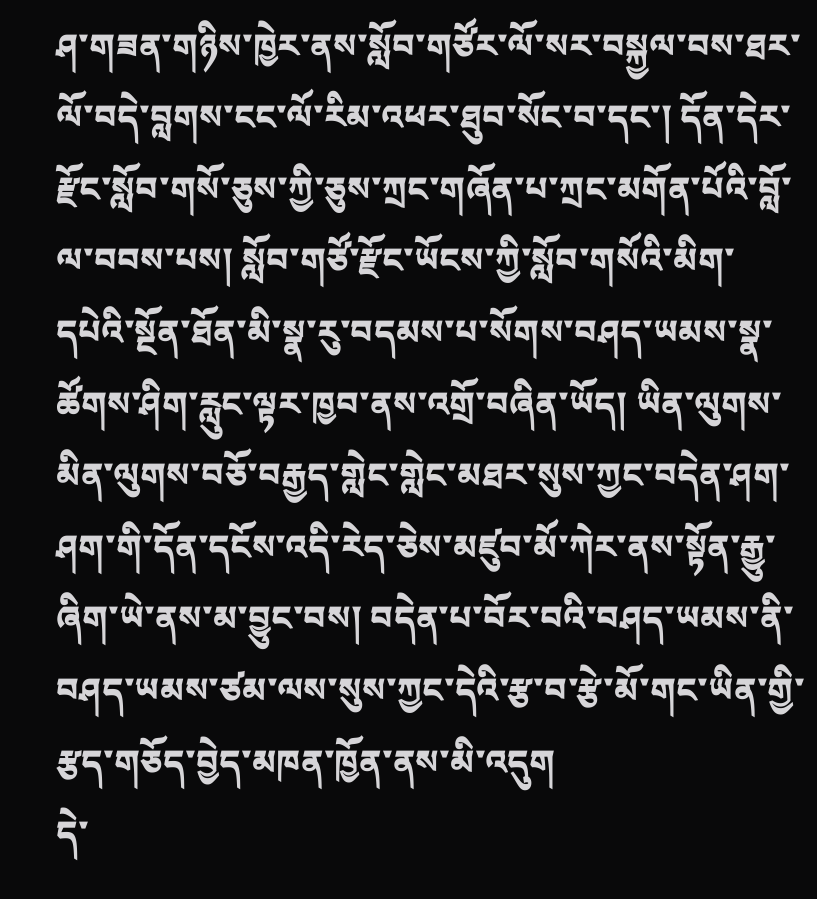ཤ་གཟན་གཉིས་ཁྱེར་ནས་སློབ་གཙོར་ལོ་སར་བསྐྱལ་བས་ཐར་ལོ་བདེ་བླགས་ངང་ལོ་རིམ་འཕར་ཐུབ་སོང་བ་དང་། དོན་དེར་རྫོང་སློབ་གསོ་ཅུས་ཀྱི་ཅུས་ཀྲང་གཞོན་པ་ཀྲང་མགོན་པོའི་བློ་ལ་བབས་པས། སློབ་གཙོ་རྫོང་ཡོངས་ཀྱི་སློབ་གསོའི་མིག་དཔེའི་སྔོན་ཐོན་མི་སྣ་རུ་བདམས་པ་སོགས་བཤད་ཡམས་སྣ་ཚོགས་ཤིག་རླུང་ལྟར་ཁྱབ་ནས་འགྲོ་བཞིན་ཡོད། ཡིན་ལུགས་མིན་ལུགས་བཅོ་བརྒྱད་གླེང་གླེང་མཐར་སུས་ཀྱང་བདེན་ཤག་ཤག་གི་དོན་དངོས་འདི་རེད་ཅེས་མཛུབ་མོ་ཀེར་ནས་སྟོན་རྒྱུ་ཞིག་ཡེ་ནས་མ་བྱུང་བས། བདེན་པ་བོར་བའི་བཤད་ཡམས་ནི་བཤད་ཡམས་ཙམ་ལས་སུས་ཀྱང་དེའི་རྩ་བ་རྩེ་མོ་གང་ཡིན་གྱི་རྩད་གཅོད་བྱེད་མཁན་ཁྱོན་ནས་མི་འདུག
དེ་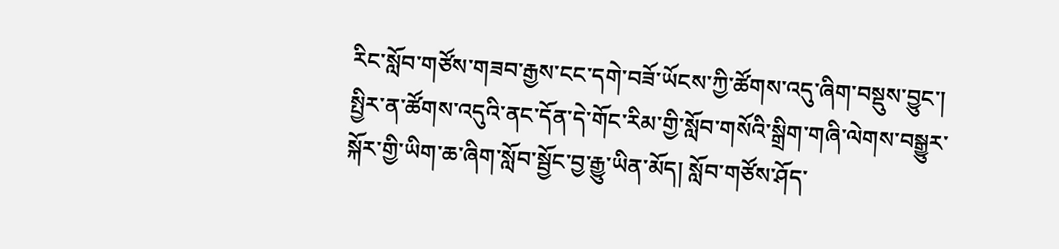རིང་སློབ་གཙོས་གཟབ་རྒྱས་ངང་དགེ་བཟོ་ཡོངས་ཀྱི་ཚོགས་འདུ་ཞིག་བསྡུས་བྱུང་། སྤྱིར་ན་ཚོགས་འདུའི་ནང་དོན་དེ་གོང་རིམ་གྱི་སློབ་གསོའི་སྒྲིག་གཞི་ལེགས་བསྒྱུར་སྐོར་གྱི་ཡིག་ཆ་ཞིག་སློབ་སྦྱོང་བྱ་རྒྱུ་ཡིན་མོད། སློབ་གཙོས་ཤོད་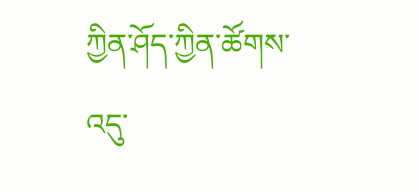ཀྱིན་ཤོད་ཀྱིན་ཚོགས་འདུ་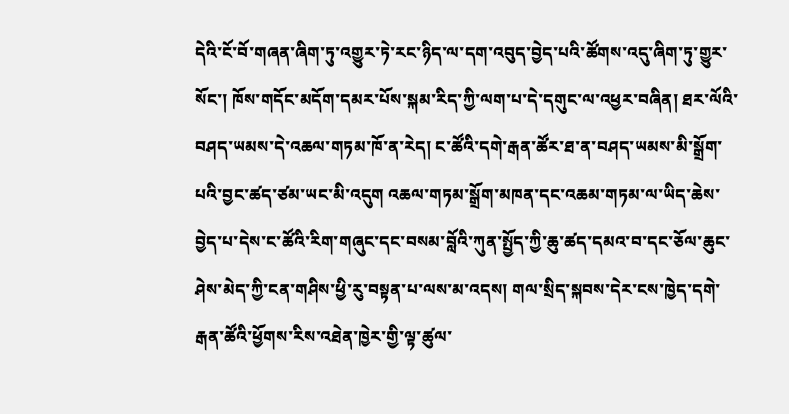དེའི་ངོ་བོ་གཞན་ཞིག་ཏུ་འགྱུར་ཏེ་རང་ཉིད་ལ་དག་འབུད་བྱེད་པའི་ཚོགས་འདུ་ཞིག་ཏུ་གྱུར་སོང་། ཁོས་གདོང་མདོག་དམར་པོས་སྐམ་རིད་ཀྱི་ལག་པ་དེ་དགུང་ལ་འཕྱར་བཞིན། ཐར་ལོའི་བཤད་ཡམས་དེ་འཆལ་གཏམ་ཁོ་ན་རེད། ང་ཚོའི་དགེ་རྒན་ཚོར་ཐ་ན་བཤད་ཡམས་མི་སྒྲོག་པའི་བྱང་ཚད་ཙམ་ཡང་མི་འདུག འཆལ་གཏམ་སྒྲོག་མཁན་དང་འཆམ་གཏམ་ལ་ཡིད་ཆེས་བྱེད་པ་དེས་ང་ཚོའི་རིག་གཞུང་དང་བསམ་བློའི་ཀུན་སྤྱོད་ཀྱི་ཆུ་ཚད་དམའ་བ་དང་ཅོལ་ཆུང་ཤེས་མེད་ཀྱི་ངན་གཤིས་ཕྱི་རུ་བསྟན་པ་ལས་མ་འདས། གལ་སྲིད་སྐབས་དེར་ངས་ཁྱེད་དགེ་རྒན་ཚོའི་ཕྱོགས་རིས་འཐེན་ཁྱེར་གྱི་ལྟ་ཚུལ་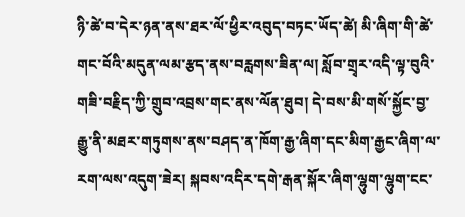ཉི་ཚེ་བ་དེར་ཉན་ནས་ཐར་ལོ་ཕྱིར་འབུད་བཏང་ཡོད་ཚེ། མི་ཞིག་གི་ཚེ་གང་བོའི་མདུན་ལམ་རྩད་ནས་བརླགས་ཟིན་ལ། སློབ་གྲྭར་འདི་ལྟ་བུའི་གཟི་བརྗིད་ཀྱི་གྲུབ་འབྲས་གང་ནས་ལོན་ཐུབ། དེ་བས་མི་གསོ་སྐྱོང་བྱ་རྒྱུ་ནི་མཐར་གཏུགས་ནས་བཤད་ན་ཁོག་རྒྱ་ཞིག་དང་མིག་རྒྱང་ཞིག་ལ་རག་ལས་འདུག་ཟེར། སྐབས་འདིར་དགེ་རྒན་སྐོར་ཞིག་ལྷུག་ལྷུག་ངང་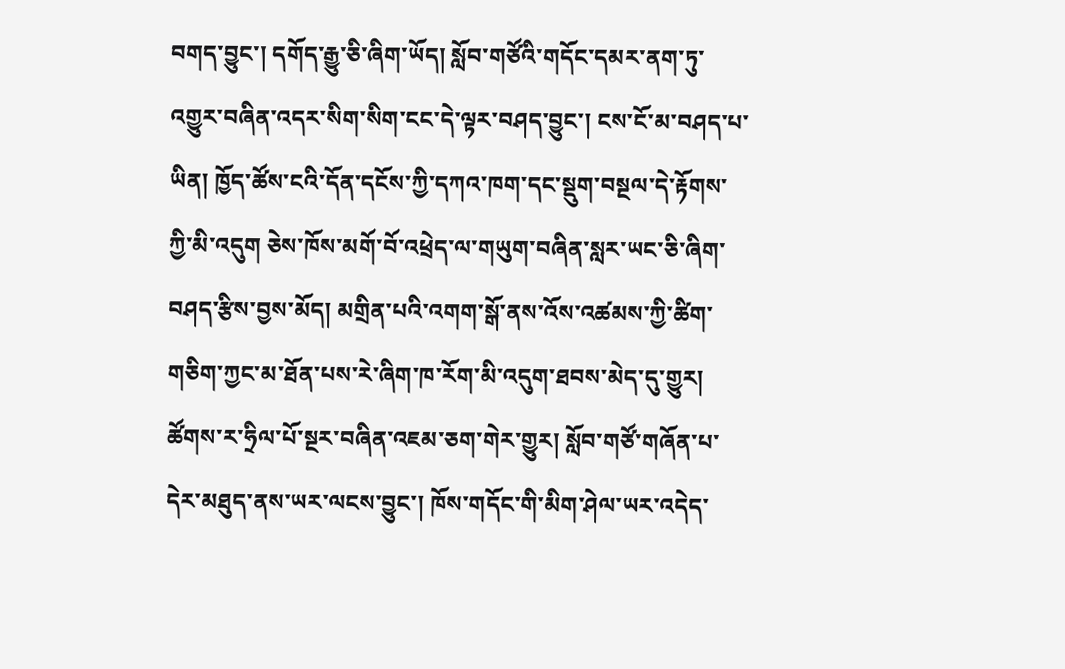བགད་བྱུང་། དགོད་རྒྱུ་ཅི་ཞིག་ཡོད། སློབ་གཙོའི་གདོང་དམར་ནག་ཏུ་འགྱུར་བཞིན་འདར་སིག་སིག་ངང་དེ་ལྟར་བཤད་བྱུང་། ངས་ངོ་མ་བཤད་པ་ཡིན། ཁྱོད་ཚོས་ངའི་དོན་དངོས་ཀྱི་དཀའ་ཁག་དང་སྡུག་བསྔལ་དེ་རྟོགས་ཀྱི་མི་འདུག ཅེས་ཁོས་མགོ་བོ་འཕྲེད་ལ་གཡུག་བཞིན་སླར་ཡང་ཅི་ཞིག་བཤད་རྩིས་བྱས་མོད། མགྲིན་པའི་འགག་སྒོ་ནས་འོས་འཚམས་ཀྱི་ཚིག་གཅིག་ཀྱང་མ་ཐོན་པས་རེ་ཞིག་ཁ་རོག་མི་འདུག་ཐབས་མེད་དུ་གྱུར། ཚོགས་ར་ཧྲིལ་པོ་སྔར་བཞིན་འཇམ་ཅག་གེར་གྱུར། སློབ་གཙོ་གཞོན་པ་དེར་མཐུད་ནས་ཡར་ལངས་བྱུང་། ཁོས་གདོང་གི་མིག་ཤེལ་ཡར་འདེད་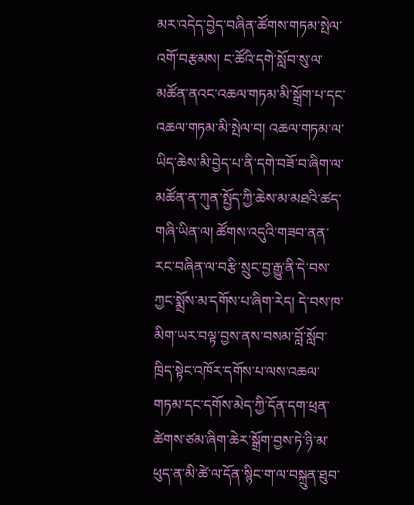མར་འདེད་བྱེད་བཞིན་ཚོགས་གཏམ་སྤེལ་འགོ་བརྩམས། ང་ཚོའི་དགེ་སློབ་སུ་ལ་མཚོན་ནའང་འཆལ་གཏམ་མི་སྒྲོག་པ་དང་འཆལ་གཏམ་མི་སྤེལ་བ། འཆལ་གཏམ་ལ་ཡིད་ཆེས་མི་བྱེད་པ་ནི་དགེ་བཟོ་བ་ཞིག་ལ་མཚོན་ན་ཀུན་སྤྱོད་ཀྱི་ཆེས་མ་མཐའི་ཚད་གཞི་ཡིན་ལ། ཚོགས་འདུའི་གཟབ་ནན་རང་བཞིན་ལ་བརྩི་སྲུང་བྱ་རྒྱུ་ནི་དེ་བས་ཀྱང་སྨྲོས་མ་དགོས་པ་ཞིག་རེད། དེ་བས་ཁ་མིག་ཡར་བལྟ་བྱས་ནས་བསམ་བློ་སློབ་ཁྲིད་སྟེང་འཁོར་དགོས་པ་ལས་འཆལ་གཏམ་དང་དགོས་མེད་ཀྱི་དོན་དག་ཕྲན་ཚེགས་ཙམ་ཞིག་ཆེར་སྒྲོག་བྱས་ཏེ་ཉི་མ་ཕུད་ན་མི་ཚེ་ལ་དོན་སྙིང་ག་ལ་བསྐྲུན་ཐུབ་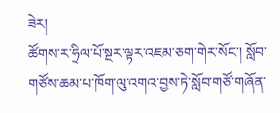ཟེར།
ཚོགས་ར་ཧྲིལ་པོ་སྔར་ལྟར་འཇམ་ཅག་གེར་སོང་། སློབ་གཙོས་ཆམ་པ་ཁོག་ལུ་འགའ་བྱས་ཏེ་སློབ་གཙོ་གཞོན་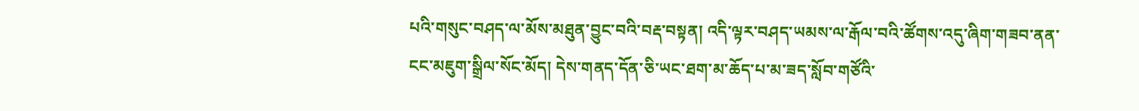པའི་གསུང་བཤད་ལ་མོས་མཐུན་བྱུང་བའི་བརྡ་བསྟན། འདི་ལྟར་བཤད་ཡམས་ལ་རྒོལ་བའི་ཚོགས་འདུ་ཞིག་གཟབ་ནན་ངང་མཇུག་སྒྲིལ་སོང་མོད། དེས་གནད་དོན་ཅི་ཡང་ཐག་མ་ཆོད་པ་མ་ཟད་སློབ་གཙོའི་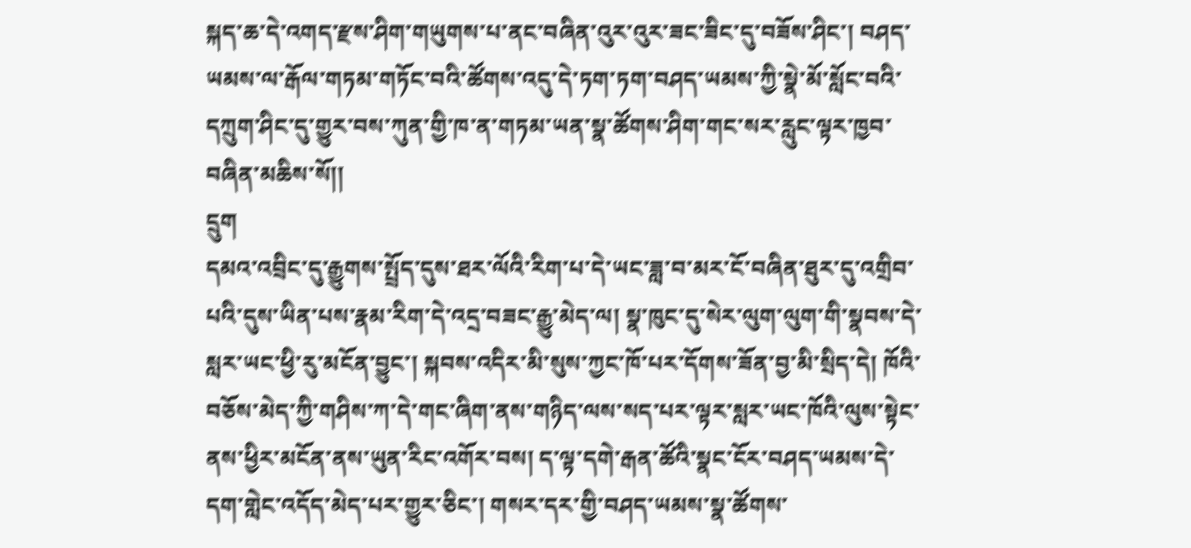སྐད་ཆ་དེ་འགད་རྫས་ཤིག་གཡུགས་པ་ནང་བཞིན་འུར་འུར་ཟང་ཟིང་དུ་བཟོས་ཤིང་། བཤད་ཡམས་ལ་རྒོལ་གཏམ་གཏོང་བའི་ཚོགས་འདུ་དེ་ཏག་ཏག་བཤད་ཡམས་ཀྱི་སྣེ་མོ་སློང་བའི་དཀྲུག་ཤིང་དུ་གྱུར་བས་ཀུན་གྱི་ཁ་ན་གཏམ་ཡན་སྣ་ཚོགས་ཤིག་གང་སར་རླུང་ལྟར་ཁྱབ་བཞིན་མཆིས་སོ།།
དྲུག
དམའ་འབྲིང་དུ་རྒྱུགས་སྤྲོད་དུས་ཐར་ལོའི་རིག་པ་དེ་ཡང་ཟླ་བ་མར་ངོ་བཞིན་ཐུར་དུ་འགྲིབ་པའི་དུས་ཡིན་པས་རྣམ་རིག་དེ་འདྲ་བཟང་རྒྱུ་མེད་ལ། སྣ་ཁུང་དུ་སེར་ལུག་ལུག་གི་སྣབས་དེ་སླར་ཡང་ཕྱི་རུ་མངོན་བྱུང་། སྐབས་འདིར་མི་སུས་ཀྱང་ཁོ་པར་དོགས་ཟོན་བྱ་མི་སྲིད་དེ། ཁོའི་བཅོས་མེད་ཀྱི་གཤིས་ཀ་དེ་གང་ཞིག་ནས་གཉིད་ལས་སད་པར་ལྟར་སླར་ཡང་ཁོའི་ལུས་སྟེང་ནས་ཕྱིར་མངོན་ནས་ཡུན་རིང་འགོར་བས། ད་ལྟ་དགེ་རྒན་ཚོའི་སྣང་ངོར་བཤད་ཡམས་དེ་དག་གླེང་འདོད་མེད་པར་གྱུར་ཅིང་། གསར་དར་གྱི་བཤད་ཡམས་སྣ་ཚོགས་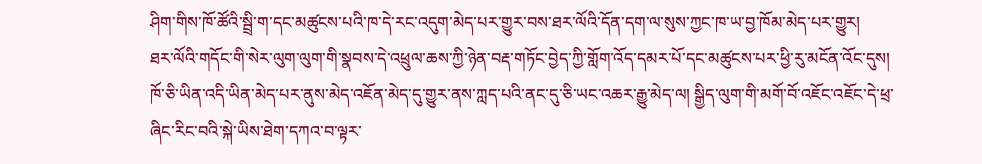ཤིག་གིས་ཁོ་ཚོའི་སྦྲི་ག་དང་མཚུངས་པའི་ཁ་དེ་རང་འདུག་མེད་པར་གྱུར་བས་ཐར་ལོའི་དོན་དག་ལ་སུས་ཀྱང་ཁ་ཡ་བྱ་ཁོམ་མེད་པར་གྱུར།
ཐར་ལོའི་གདོང་གི་སེར་ལུག་ལུག་གི་སྣབས་དེ་འཕྲུལ་ཆས་ཀྱི་ཉེན་བརྡ་གཏོང་བྱེད་ཀྱི་གློག་འོད་དམར་པོ་དང་མཚུངས་པར་ཕྱི་རུ་མངོན་འོང་དུས། ཁོ་ཅི་ཡིན་འདི་ཡིན་མེད་པར་ནུས་མེད་འཇོན་མེད་དུ་གྱུར་ནས་ཀླད་པའི་ནང་དུ་ཅི་ཡང་འཆར་རྒྱུ་མེད་ལ། སྒྱིད་ལུག་གི་མགོ་བོ་འཇོང་འཇོང་དེ་ཕྲ་ཞིང་རིང་བའི་སྐེ་ཡིས་ཐེག་དཀའ་བ་ལྟར་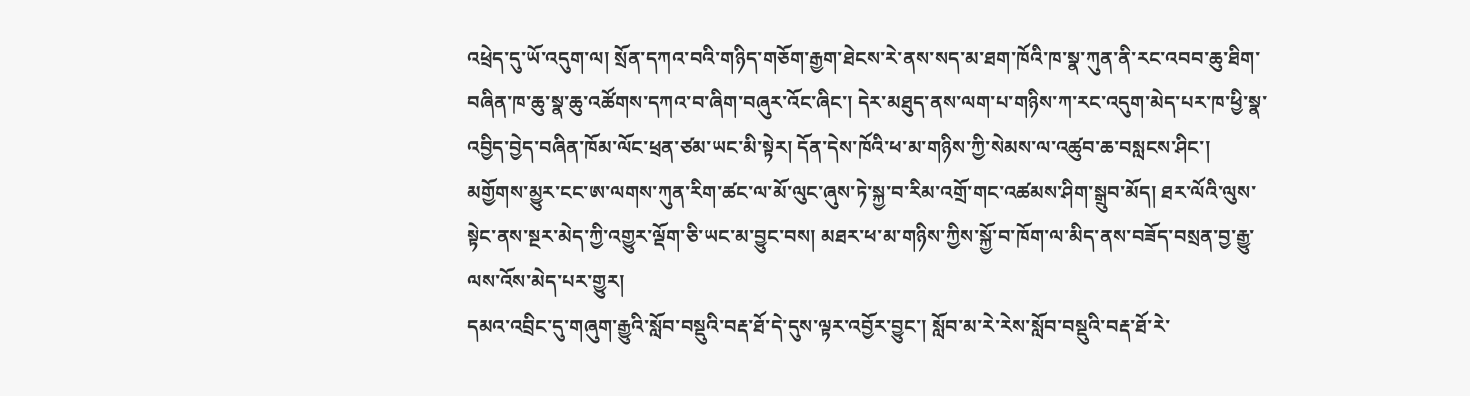འཕྲེད་དུ་ཡོ་འདུག་ལ། སྲོན་དཀའ་བའི་གཉིད་གཅོག་རྒྱག་ཐེངས་རེ་ནས་སད་མ་ཐག་ཁོའི་ཁ་སྣ་ཀུན་ནི་རང་འབབ་ཆུ་ཐིག་བཞིན་ཁ་ཆུ་སྣ་ཆུ་འཚོགས་དཀའ་བ་ཞིག་བཞུར་འོང་ཞིང་། དེར་མཐུད་ནས་ལག་པ་གཉིས་ཀ་རང་འདུག་མེད་པར་ཁ་ཕྱི་སྣ་འབྱིད་བྱེད་བཞིན་ཁོམ་ལོང་ཕྲན་ཙམ་ཡང་མི་སྟེར། དོན་དེས་ཁོའི་ཕ་མ་གཉིས་ཀྱི་སེམས་ལ་འཚུབ་ཆ་བསླངས་ཤིང་། མགྱོགས་མྱུར་ངང་ཨ་ལགས་ཀུན་རིག་ཚང་ལ་མོ་ལུང་ཞུས་ཏེ་སྐྱ་བ་རིམ་འགྲོ་གང་འཚམས་ཤིག་སྒྲུབ་མོད། ཐར་ལོའི་ལུས་སྟེང་ནས་སྔར་མེད་ཀྱི་འགྱུར་ལྡོག་ཅི་ཡང་མ་བྱུང་བས། མཐར་ཕ་མ་གཉིས་ཀྱིས་སྐྱོ་བ་ཁོག་ལ་མིད་ནས་བཟོད་བསྲན་བྱ་རྒྱུ་ལས་འོས་མེད་པར་གྱུར།
དམའ་འབྲིང་དུ་གཞུག་རྒྱུའི་སློབ་བསྡུའི་བརྡ་ཐོ་དེ་དུས་ལྟར་འབྱོར་བྱུང་། སློབ་མ་རེ་རེས་སློབ་བསྡུའི་བརྡ་ཐོ་རེ་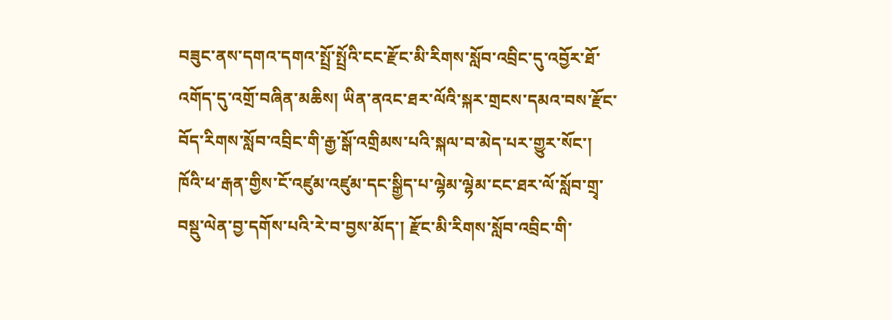བཟུང་ནས་དགའ་དགའ་སྤྲོ་སྤྲོའི་ངང་རྫོང་མི་རིགས་སློབ་འབྲིང་དུ་འབྱོར་ཐོ་འགོད་དུ་འགྲོ་བཞིན་མཆིས། ཡིན་ནའང་ཐར་ལོའི་སྐར་གྲངས་དམའ་བས་རྫོང་བོད་རིགས་སློབ་འབྲིང་གི་རྒྱ་སྒོ་འགྲིམས་པའི་སྐལ་བ་མེད་པར་གྱུར་སོང་། ཁོའི་ཕ་རྒན་གྱིས་ངོ་འཛུམ་འཛུམ་དང་སྒྱིད་པ་ལྷེམ་ལྷེམ་ངང་ཐར་ལོ་སློབ་གྲྭ་བསྡུ་ལེན་བྱ་དགོས་པའི་རེ་བ་བྱས་མོད་། རྫོང་མི་རིགས་སློབ་འབྲིང་གི་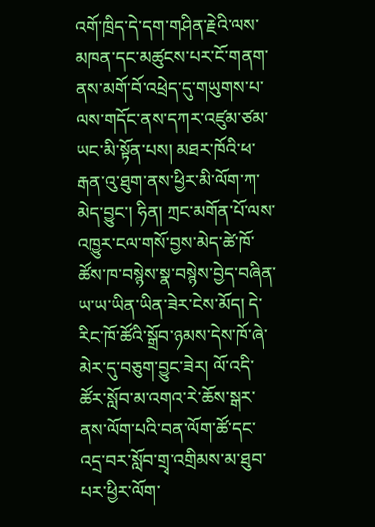འགོ་ཁྲིད་དེ་དག་གཤིན་རྗེའི་ལས་མཁན་དང་མཚུངས་པར་ངོ་གནག་ནས་མགོ་བོ་འཕྲེད་དུ་གཡུགས་པ་ལས་གདོང་ནས་དཀར་འཛུམ་ཙམ་ཡང་མི་སྟོན་པས། མཐར་ཁོའི་ཕ་རྒན་འུ་ཐུག་ནས་ཕྱིར་མི་ལོག་ཀ་མེད་བྱུང་། ཧིན། ཀྲང་མགོན་པོ་ལས་འཁྱུར་ངལ་གསོ་བྱས་མེད་ཚེ་ཁོ་ཚོས་ཁ་བསྙེས་སྣ་བསྙེས་བྱེད་བཞིན་ཡ་ཡ་ཡིན་ཡིན་ཟེར་ངེས་མོད། དེ་རིང་ཁོ་ཚོའི་སྒྲོབ་ཉམས་དེས་ཁོ་ཞེ་མེར་དུ་བཅུག་བྱུང་ཟེར། ལོ་འདི་ཚོར་སློབ་མ་འགའ་རེ་ཆོས་སྒར་ནས་ལོག་པའི་བན་ལོག་ཚོ་དང་འདྲ་བར་སློབ་གྲྭ་འགྲིམས་མ་ཐུབ་པར་ཕྱིར་ལོག་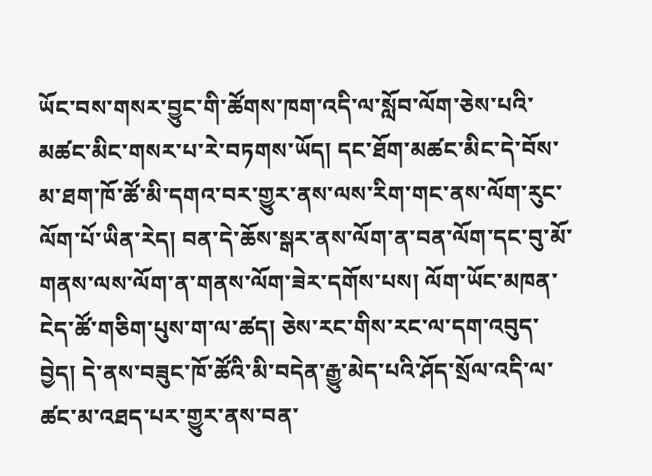ཡོང་བས་གསར་བྱུང་གི་ཚོགས་ཁག་འདི་ལ་སློབ་ལོག་ཅེས་པའི་མཚང་མིང་གསར་པ་རེ་བཏགས་ཡོད། དང་ཐོག་མཚང་མིང་དེ་བོས་མ་ཐག་ཁོ་ཚོ་མི་དགའ་བར་གྱུར་ནས་ལས་རིག་གང་ནས་ལོག་རུང་ལོག་པོ་ཡིན་རེད། བན་དེ་ཆོས་སྒར་ནས་ལོག་ན་བན་ལོག་དང་བུ་མོ་གནས་ལས་ལོག་ན་གནས་ལོག་ཟེར་དགོས་པས། ལོག་ཡོང་མཁན་ངེད་ཚོ་གཅིག་པུས་ག་ལ་ཚད། ཅེས་རང་གིས་རང་ལ་དག་འབུད་བྱེད། དེ་ནས་བཟུང་ཁོ་ཚོའི་མི་བདེན་རྒྱུ་མེད་པའི་ཤོད་སྲོལ་འདི་ལ་ཚང་མ་འཐད་པར་གྱུར་ནས་བན་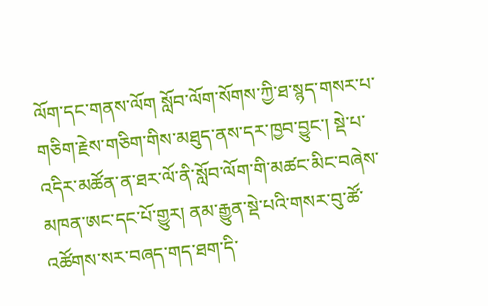ལོག་དང་གནས་ལོག སློབ་ལོག་སོགས་ཀྱི་ཐ་སྙད་གསར་པ་གཅིག་རྗེས་གཅིག་གིས་མཐུད་ནས་དར་ཁྱབ་བྱུང་། སྡེ་པ་འདིར་མཚོན་ན་ཐར་ལོ་ནི་སློབ་ལོག་གི་མཚང་མིང་བཞེས་མཁན་ཨང་དང་པོ་གྱུར། ནམ་རྒྱུན་སྡེ་པའི་གསར་བུ་ཚོ་འཚོགས་སར་བཞད་གད་ཐག་དི་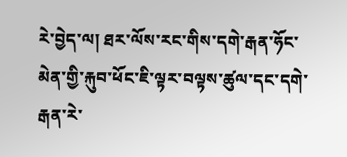རེ་བྱེད་ལ། ཐར་ལོས་རང་གིས་དགེ་རྒན་ཧོང་མེན་གྱི་རྐུབ་ཕོང་ཇི་ལྟར་བལྟས་ཚུལ་དང་དགེ་རྒན་རེ་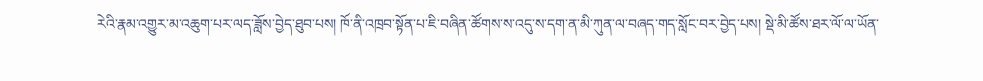རེའི་རྣམ་འགྱུར་མ་འཆུག་པར་ལད་ཟློས་བྱེད་ཐུབ་པས། ཁོ་ནི་འཁྲབ་སྟོན་པ་ཇི་བཞིན་ཚོགས་ས་འདུ་ས་དག་ན་མི་ཀུན་ལ་བཞད་གད་སློང་བར་བྱེད་པས། སྡེ་མི་ཚོས་ཐར་ལོ་ལ་ཡོན་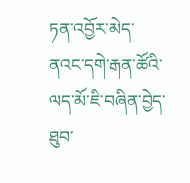ཏན་འབྱོར་མེད་ནའང་དགེ་རྒན་ཚོའི་ལད་མོ་ཇི་བཞིན་བྱེད་ཐུབ་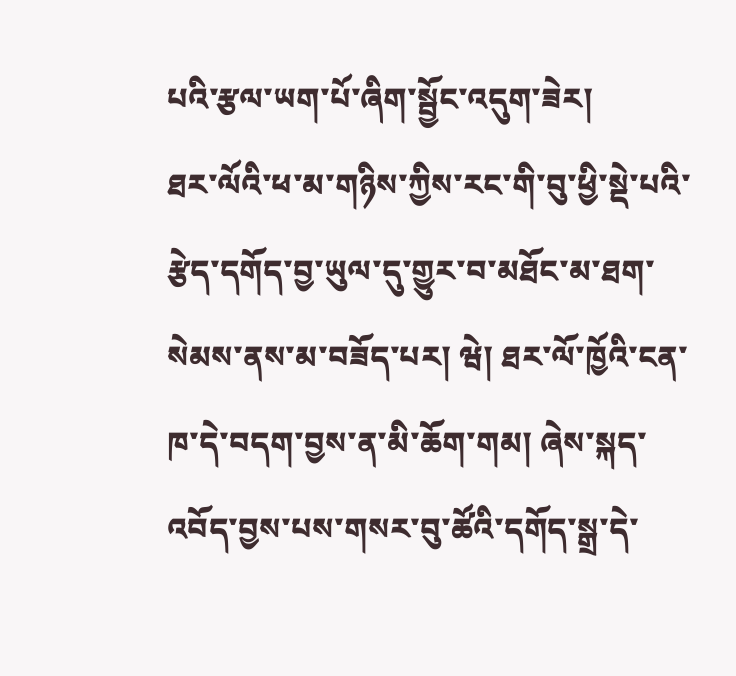པའི་རྩལ་ཡག་པོ་ཞིག་སྦྱོང་འདུག་ཟེར།
ཐར་ལོའི་ཕ་མ་གཉིས་ཀྱིས་རང་གི་བུ་ཕྱི་སྡེ་པའི་རྩེད་དགོད་བྱ་ཡུལ་དུ་གྱུར་བ་མཐོང་མ་ཐག་སེམས་ནས་མ་བཟོད་པར། ཝེ། ཐར་ལོ་ཁྱོའི་ངན་ཁ་དེ་བདག་བྱས་ན་མི་ཆོག་གམ། ཞེས་སྐད་འབོད་བྱས་པས་གསར་བུ་ཚོའི་དགོད་སྒྲ་དེ་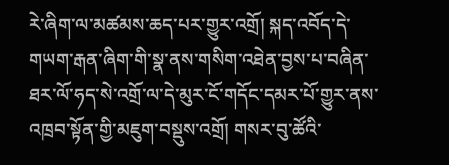རེ་ཞིག་ལ་མཚམས་ཆད་པར་གྱུར་འགྲོ། སྐད་འབོད་དེ་གཡག་རྒན་ཞིག་གི་སྣ་ནས་གསིག་འཐེན་བྱས་པ་བཞིན་ཐར་ལོ་ཧད་སེ་འགྲོ་ལ་དེ་མུར་ངོ་གདོང་དམར་པོ་གྱུར་ནས་འཁྲབ་སྟོན་གྱི་མཇུག་བསྡུས་འགྲོ། གསར་བུ་ཚོའི་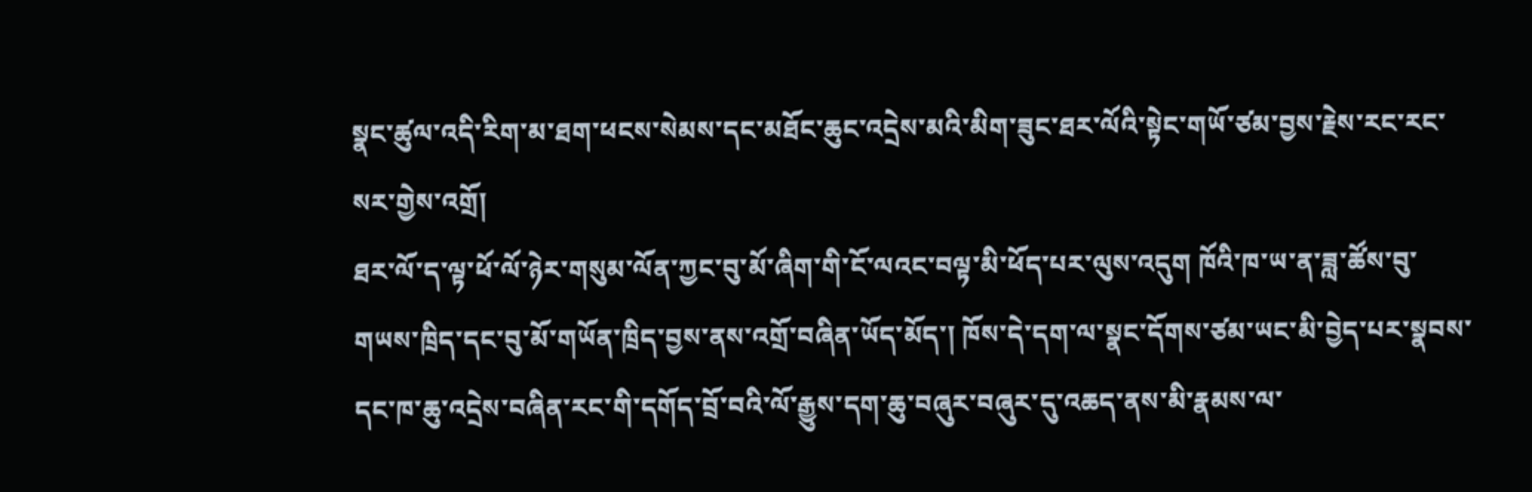སྣང་ཚུལ་འདི་རིག་མ་ཐག་ཕངས་སེམས་དང་མཐོང་ཆུང་འདྲེས་མའི་མིག་ཟུང་ཐར་ལོའི་སྟེང་གཡོ་ཙམ་བྱས་རྗེས་རང་རང་སར་གྱེས་འགྲོ།
ཐར་ལོ་ད་ལྟ་ཕོ་ལོ་ཉེར་གསུམ་ལོན་ཀྱང་བུ་མོ་ཞིག་གི་ངོ་ལའང་བལྟ་མི་ཕོད་པར་ལུས་འདུག ཁོའི་ཁ་ཡ་ན་ཟླ་ཚོས་བུ་གཡས་ཁྲིད་དང་བུ་མོ་གཡོན་ཁྲིད་བྱས་ནས་འགྲོ་བཞིན་ཡོད་མོད་། ཁོས་དེ་དག་ལ་སྣང་དོགས་ཙམ་ཡང་མི་བྱེད་པར་སྣབས་དང་ཁ་ཆུ་འདྲེས་བཞིན་རང་གི་དགོད་བྲོ་བའི་ལོ་རྒྱུས་དག་ཆུ་བཞུར་བཞུར་དུ་འཆད་ནས་མི་རྣམས་ལ་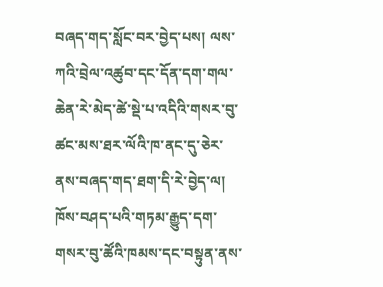བཞད་གད་སློང་བར་བྱེད་པས། ལས་ཀའི་བྲེལ་འཚུབ་དང་དོན་དག་གལ་ཆེན་རེ་མེད་ཚེ་སྡེ་པ་འདིའི་གསར་བུ་ཚང་མས་ཐར་ལོའི་ཁ་ནང་དུ་ཅེར་ནས་བཞད་གད་ཐག་དི་རེ་བྱེད་ལ། ཁོས་བཤད་པའི་གཏམ་རྒྱུད་དག་གསར་བུ་ཚོའི་ཁམས་དང་བསྟུན་ནས་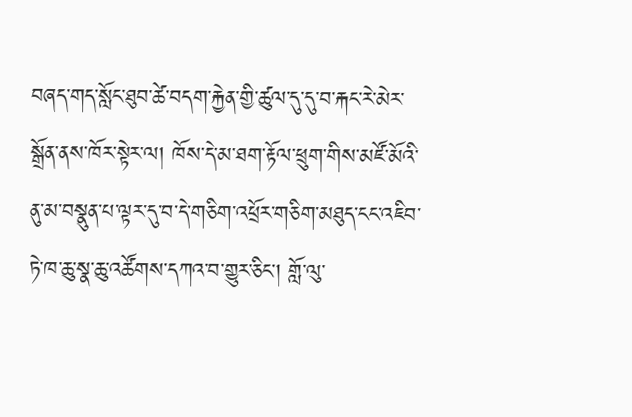བཞད་གད་སློང་ཐུབ་ཚེ་བདག་རྐྱེན་གྱི་ཚུལ་དུ་དུ་བ་རྐང་རེ་མེར་སྒྲོན་ནས་ཁོར་སྟེར་ལ། ཁོས་དེ་མ་ཐག་རྟོལ་ཕྲུག་གིས་མཛོ་མོའི་ནུ་མ་བསྣུན་པ་ལྟར་དུ་བ་དེ་གཅིག་འཕྲོར་གཅིག་མཐུད་ངང་འཇིབ་ཏེ་ཁ་ཆུ་སྣ་ཆུ་འཚོགས་དཀའ་བ་གྱུར་ཅིང་། གློ་ལུ་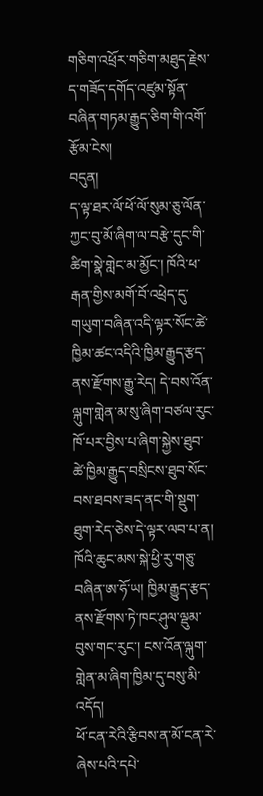གཅིག་འཕྲོར་གཅིག་མཐུད་རྗེས་ད་གཟོད་དགོད་འཛུམ་སྟོན་བཞིན་གཏམ་རྒྱུད་ཅིག་གི་འགོ་རྩོམ་ངེས།
བདུན།
ད་ལྟ་ཐར་ལོ་ཕོ་ལོ་སུམ་ཅུ་ལོན་ཀྱང་བུ་མོ་ཞིག་ལ་བརྩེ་དུང་གི་ཚིག་སྣེ་གླེང་མ་མྱོང་། ཁོའི་ཕ་རྒན་གྱིས་མགོ་བོ་འཕྲེད་དུ་གཡུག་བཞིན་འདི་ལྟར་སོང་ཚེ་ཁྱིམ་ཚང་འདིའི་ཁྱིམ་རྒྱུད་རྩད་ནས་རྫོགས་རྒྱུ་རེད། དེ་བས་འོན་ལྐུག་གླེན་མ་སུ་ཞིག་བཙལ་རུང་ཁོ་པར་བྱིས་པ་ཞིག་སྐྱེས་ཐུབ་ཚེ་ཁྱིམ་རྒྱུད་བསྲིངས་ཐུབ་སོང་བས་ཐབས་ཟད་ནང་གི་སྡུག་ཐུག་རེད་ཅེས་དེ་ལྟར་ལབ་པ་ན། ཁོའི་ཆུང་མས་སྐེ་ཕྱི་རུ་གཅུ་བཞིན་ཨ་ཧོ་ཡ། ཁྱིམ་རྒྱུད་རྩད་ནས་རྫོགས་ཏེ་ཁང་ཤུལ་ལྡུམ་བུས་གང་རུང་། ངས་འོན་ལྐུག་གླེན་མ་ཞིག་ཁྱིམ་དུ་བསུ་མི་འདོད།
ཕོ་ངན་རེའི་རྩིབས་ན་མོ་ངན་རེ་ཞེས་པའི་དཔེ་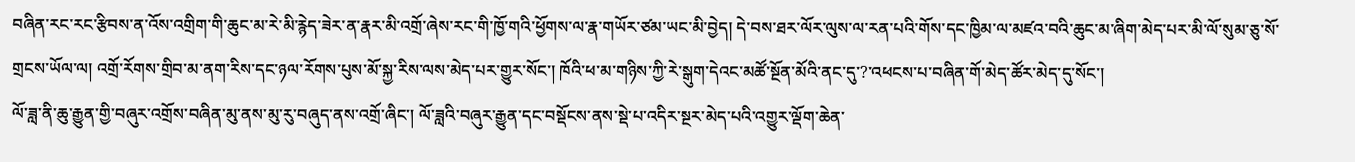བཞིན་རང་རང་རྩིབས་ན་འོས་འགྲིག་གི་ཆུང་མ་རེ་མི་རྙེད་ཟེར་ན་རྣར་མི་འགྲོ་ཞེས་རང་གི་ཁྱོ་གའི་ཕྱོགས་ལ་རྣ་གཡོར་ཙམ་ཡང་མི་བྱེད། དེ་བས་ཐར་ལོར་ལུས་ལ་རན་པའི་གོས་དང་ཁྱིམ་ལ་མཛའ་བའི་ཆུང་མ་ཞིག་མེད་པར་མི་ལོ་སུམ་ཅུ་སོ་གྲངས་ཡོལ་ལ། འགྲོ་རོགས་གྲིབ་མ་ནག་རིས་དང་ཉལ་རོགས་པུས་མོ་སྐྱ་རིས་ལས་མེད་པར་གྱུར་སོང་། ཁོའི་ཕ་མ་གཉིས་ཀྱི་རེ་སྒུག་དེའང་མཚོ་སྔོན་མོའི་ནང་དུ་?་འཕངས་པ་བཞིན་གོ་མེད་ཚོར་མེད་དུ་སོང་།
ལོ་ཟླ་ནི་ཆུ་རྒྱུན་གྱི་བཞུར་འགྲོས་བཞིན་མུ་ནས་མུ་རུ་བཞུད་ནས་འགྲོ་ཞིང་། ལོ་ཟླའི་བཞུར་རྒྱུན་དང་བསྡོངས་ནས་སྡེ་པ་འདིར་སྔར་མེད་པའི་འགྱུར་ལྡོག་ཆེན་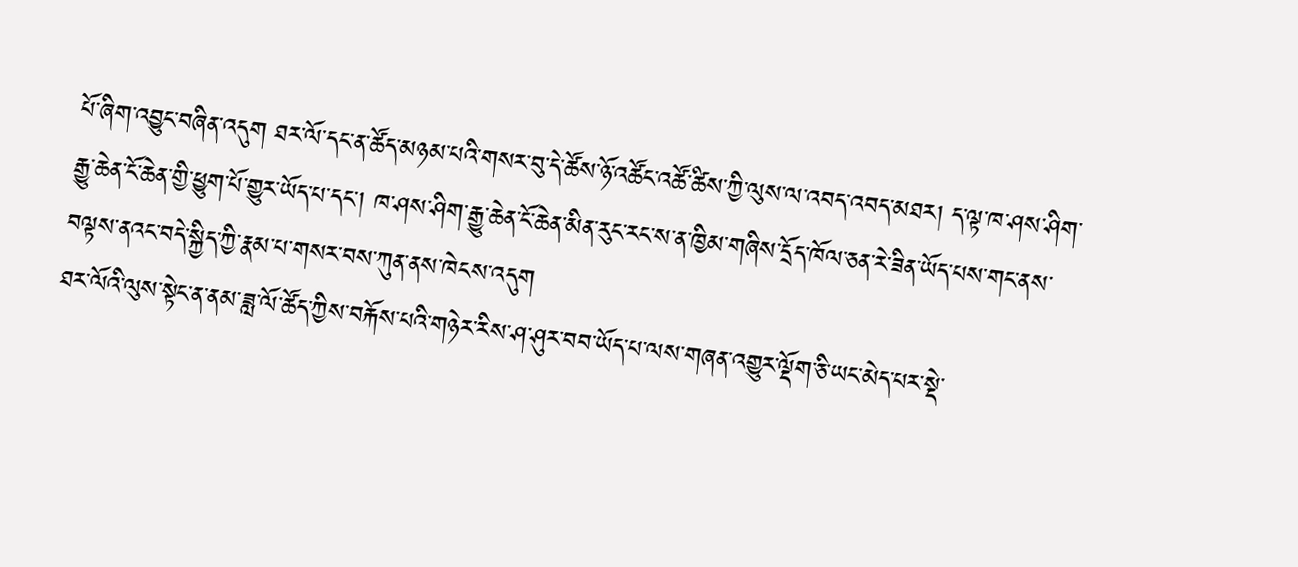པོ་ཞིག་འབྱུང་བཞིན་འདུག ཐར་ལོ་དང་ན་ཚོད་མཉམ་པའི་གསར་བུ་དེ་ཚོས་ཉོ་འཚོང་འཚོ་ཚིས་ཀྱི་ལུས་ལ་འབད་འབད་མཐར། ད་ལྟ་ཁ་ཤས་ཤིག་རྒྱུ་ཆེན་ངོ་ཆེན་གྱི་ཕྱུག་པོ་གྱུར་ཡོད་པ་དང་། ཁ་ཤས་ཤིག་རྒྱུ་ཆེན་ངོ་ཆེན་མིན་རུང་རང་ས་ན་ཁྱིམ་གཞིས་དྲོད་ཁོལ་ཅན་རེ་ཟིན་ཡོད་པས་གང་ནས་བལྟས་ནའང་བདེ་སྐྱིད་ཀྱི་རྣམ་པ་གསར་བས་ཀུན་ནས་ཁེངས་འདུག
ཐར་ལོའི་ལུས་སྟེང་ན་ནམ་ཟླ་ལོ་ཚོད་ཀྱིས་བརྐོས་པའི་གཉེར་རིས་ཤ་ཤུར་བབ་ཡོད་པ་ལས་གཞན་འགྱུར་ལྡོག་ཅི་ཡང་མེད་པར་སྡེ་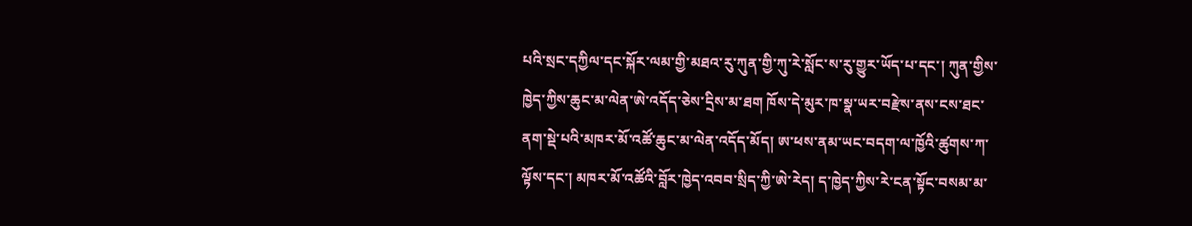པའི་སྲང་དཀྱིལ་དང་སྐོར་ལམ་གྱི་མཐའ་རུ་ཀུན་གྱི་ཀུ་རེ་སློང་ས་རུ་གྱུར་ཡོད་པ་དང་། ཀུན་གྱིས་ཁྱེད་ཀྱིས་ཆུང་མ་ལེན་ཨེ་འདོད་ཅེས་དྲིས་མ་ཐག ཁོས་དེ་མུར་ཁ་སྣ་ཡར་བརྫེས་ནས་ངས་ཐང་ནག་སྡེ་པའི་མཁར་མོ་འཚོ་ཆུང་མ་ལེན་འདོད་མོད། ཨ་ཕས་ནམ་ཡང་བདག་ལ་ཁྱོའི་ཚུགས་ཀ་ལྟོས་དང་། མཁར་མོ་འཚོའི་བློར་ཁྱེད་འབབ་སྲིད་ཀྱི་ཨེ་རེད། ད་ཁྱེད་ཀྱིས་རེ་ངན་སྟོང་བསམ་མ་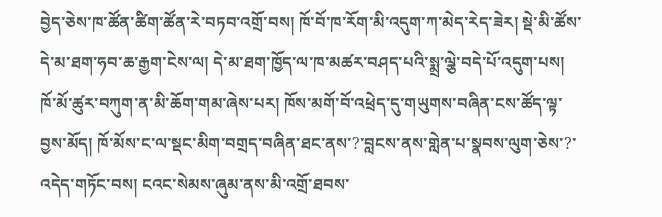བྱེད་ཅེས་ཁ་ཚོན་ཚིག་ཚོན་རེ་བཏབ་འགྲོ་བས། ཁོ་བོ་ཁ་རོག་མི་འདུག་ཀ་མེད་རེད་ཟེར། སྡེ་མི་ཚོས་དེ་མ་ཐག་ཧབ་ཆ་རྒྱག་ངེས་ལ། དེ་མ་ཐག་ཁྱོད་ལ་ཁ་མཚར་བཤད་པའི་སྨྲ་ལྕེ་བདེ་པོ་འདུག་པས། ཁོ་མོ་ཚུར་བཀུག་ན་མི་ཆོག་གམ་ཞེས་པར། ཁོས་མགོ་བོ་འཕྲེད་དུ་གཡུགས་བཞིན་ངས་ཚོད་ལྟ་བྱས་མོད། ཁོ་མོས་ང་ལ་སྡང་མིག་བགྲད་བཞིན་ཐང་ནས་?་བླངས་ནས་གླེན་པ་སྣབས་ལུག་ཅེས་?་འདེད་གཏོང་བས། ངའང་སེམས་ཞུམ་ནས་མི་འགྲོ་ཐབས་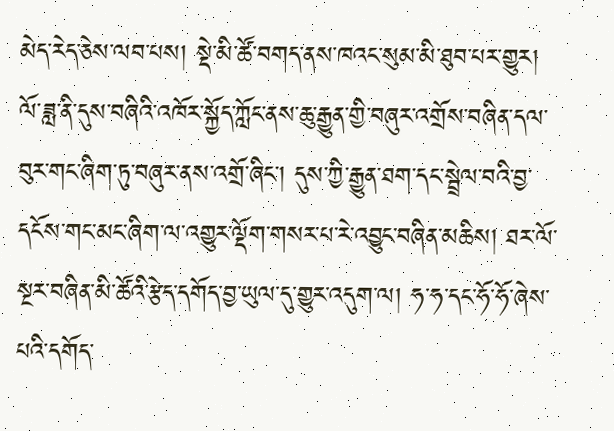མེད་རེད་ཅེས་ལབ་པས། སྡེ་མི་ཚོ་བགད་ནས་ཁའང་སུམ་མི་ཐུབ་པར་གྱུར།
ལོ་ཟླ་ནི་དུས་བཞིའི་འཁོར་སྐྱོད་ཀློང་ནས་ཆུ་རྒྱུན་གྱི་བཞུར་འགྲོས་བཞིན་དལ་བུར་གང་ཞིག་ཏུ་བཞུར་ནས་འགྲོ་ཞིང་། དུས་ཀྱི་རྒྱུན་ཐག་དང་སྦྲེལ་བའི་བྱ་དངོས་གང་མང་ཞིག་ལ་འགྱུར་ལྡོག་གསར་པ་རེ་འབྱུང་བཞིན་མཆིས། ཐར་ལོ་སྔར་བཞིན་མི་ཚོའི་རྩེད་དགོད་བྱ་ཡུལ་དུ་གྱུར་འདུག་ལ། ཧ་ཧ་དང་ཧོ་ཧོ་ཞེས་པའི་དགོད་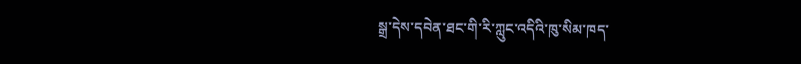སྒྲ་དེས་དབེན་ཐང་གི་རི་ཀླུང་འདིའི་ཁུ་སིམ་ཁད་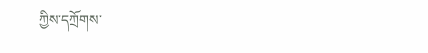ཀྱིས་དཀྲོགས་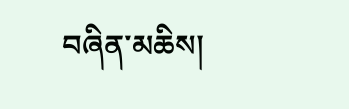བཞིན་མཆིས།